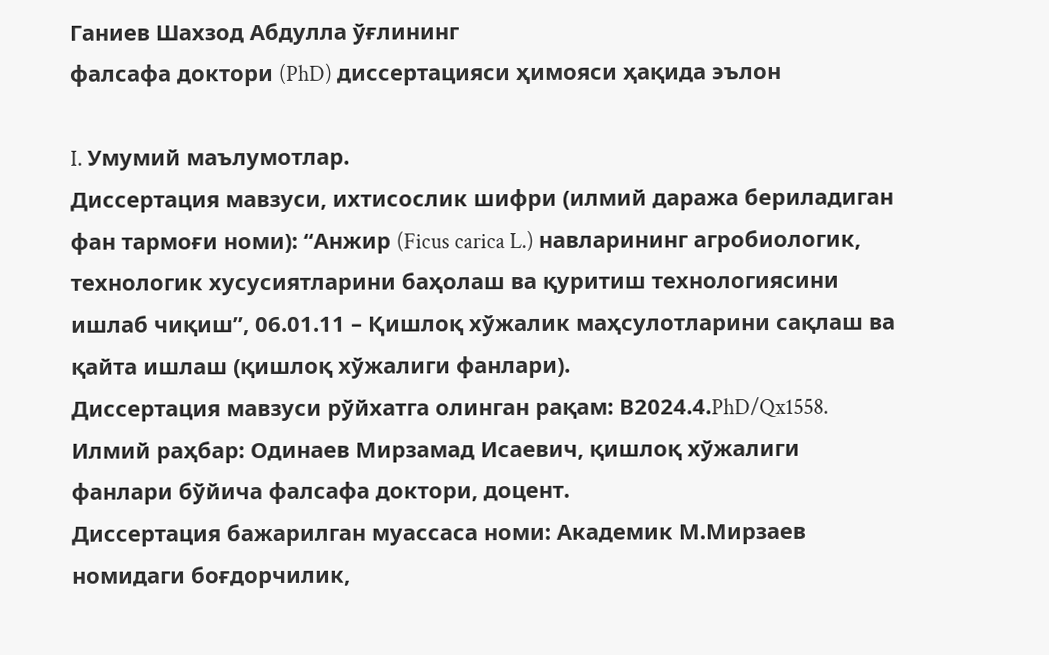Ганиев Шахзод Абдулла ўғлининг
фалсафа доктори (PhD) диссертацияси ҳимояси ҳақида эълон

I. Умумий маълумотлар.
Диссертация мавзуси, ихтисослик шифри (илмий даража бериладиган фан тармоғи номи): “Анжир (Ficus carica L.) навларининг агробиологик, технологик хусусиятларини баҳолаш ва қуритиш технологиясини ишлаб чиқиш”, 06.01.11 – Қишлоқ хўжалик маҳсулотларини сақлаш ва қайта ишлаш (қишлоқ хўжалиги фанлари).
Диссертация мавзуси рўйхатга олинган рақам: В2024.4.PhD/Qx1558.
Илмий раҳбар: Одинаев Мирзамад Исаевич, қишлоқ хўжалиги фанлари бўйича фалсафа доктори, доцент.
Диссертация бажарилган муассаса номи: Академик М.Мирзаев номидаги боғдорчилик,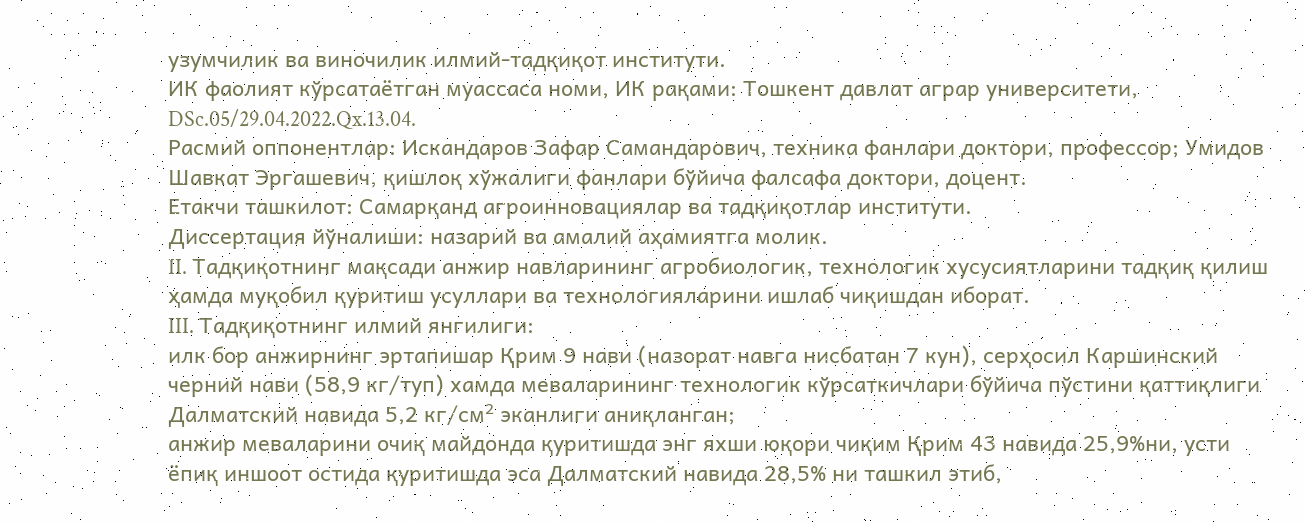узумчилик ва виночилик илмий-тадқиқот институти.
ИК фаолият кўрсатаётган муассаса номи, ИК рақами: Тошкент давлат аграр университети, DSc.05/29.04.2022.Qx.13.04.
Расмий оппонентлар: Искандаров Зафар Самандарович, техника фанлари доктори, профессор; Умидов Шавкат Эргашевич, қишлоқ хўжалиги фанлари бўйича фалсафа доктори, доцент.
Етакчи ташкилот: Самарқанд агроинновациялар ва тадқиқотлар институти.
Диссертация йўналиши: назарий ва амалий аҳамиятга молик.
II. Тадқиқотнинг мақсади анжир навларининг агробиологик, технологик хусусиятларини тадқиқ қилиш ҳамда муқобил қуритиш усуллари ва технологияларини ишлаб чиқишдан иборат.
III. Тадқиқотнинг илмий янгилиги:
илк бор анжирнинг эртапишар Қрим 9 нави (назорат навга нисбатан 7 кун), серҳосил Каршинский черний нави (58,9 кг/туп) хамда меваларининг технологик кўрсаткичлари бўйича пўстини қаттиқлиги Далматский навида 5,2 кг/см² эканлиги аниқланган;
анжир меваларини очиқ майдонда қуритишда энг яхши юқори чиқим Қрим 43 навида 25,9%ни, усти ёпиқ иншоот остида қуритишда эса Далматский навида 28,5% ни ташкил этиб,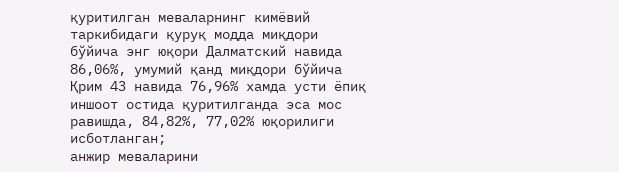қуритилган меваларнинг кимёвий таркибидаги қуруқ модда миқдори бўйича энг юқори Далматский навида 86,06%, умумий қанд миқдори бўйича Қрим 43 навида 76,96% хамда усти ёпиқ иншоот остида қуритилганда эса мос равишда, 84,82%, 77,02% юқорилиги исботланган;
анжир меваларини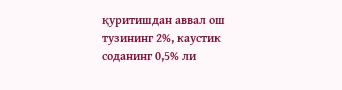қуритишдан аввал ош тузининг 2%, каустик соданинг 0,5% ли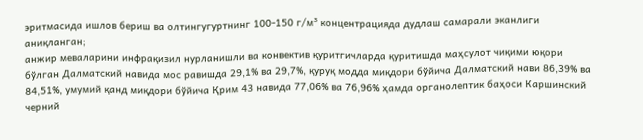эритмасида ишлов бериш ва олтингугуртнинг 100-150 г/м³ концентрацияда дудлаш самарали эканлиги аниқланган;
анжир меваларини инфрақизил нурланишли ва конвектив қуритгичларда қуритишда маҳсулот чиқими юқори бўлган Далматский навида мос равишда 29,1% ва 29,7%, қуруқ модда миқдори бўйича Далматский нави 86,39% ва 84,51%, умумий қанд миқдори бўйича Қрим 43 навида 77,06% ва 76,96% ҳамда органолептик баҳоси Каршинский черний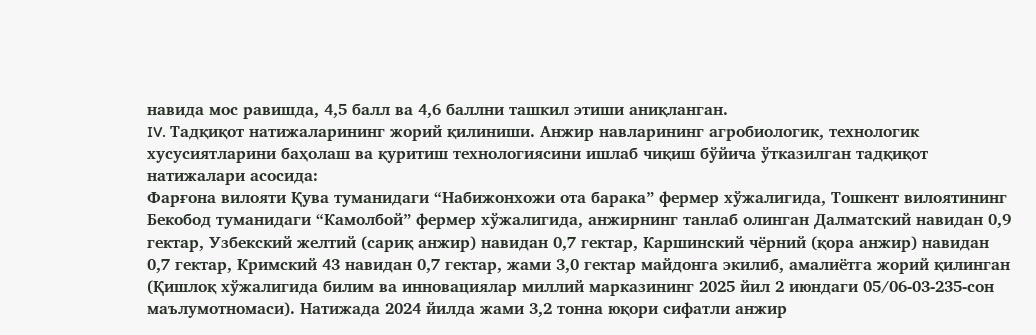навида мос равишда, 4,5 балл ва 4,6 баллни ташкил этиши аниқланган.
IV. Тадқиқот натижаларининг жорий қилиниши. Анжир навларининг агробиологик, технологик хусусиятларини баҳолаш ва қуритиш технологиясини ишлаб чиқиш бўйича ўтказилган тадқиқот натижалари асосида:
Фарғона вилояти Қува туманидаги “Набижонхожи ота барака” фермер хўжалигида, Тошкент вилоятининг Бекобод туманидаги “Камолбой” фермер хўжалигида, анжирнинг танлаб олинган Далматский навидан 0,9 гектар, Узбекский желтий (сариқ анжир) навидан 0,7 гектар, Каршинский чёрний (қора анжир) навидан 0,7 гектар, Кримский 43 навидан 0,7 гектар, жами 3,0 гектар майдонга экилиб, амалиётга жорий қилинган (Қишлоқ хўжалигида билим ва инновациялар миллий марказининг 2025 йил 2 июндаги 05/06-03-235-сон маълумотномаси). Натижада 2024 йилда жами 3,2 тонна юқори сифатли анжир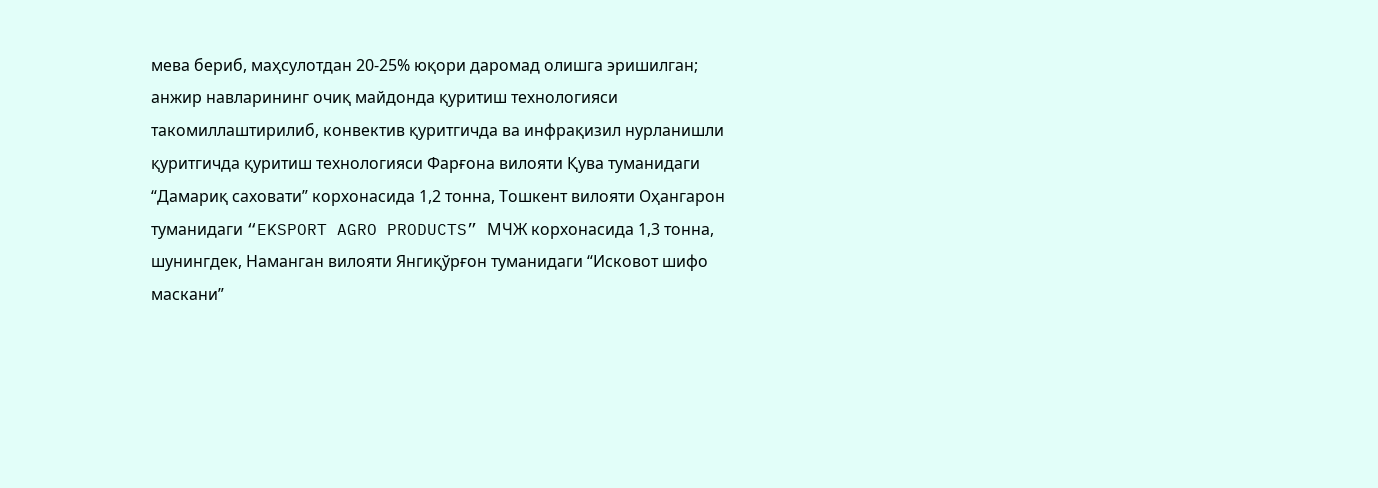мева бериб, маҳсулотдан 20-25% юқори даромад олишга эришилган;
анжир навларининг очиқ майдонда қуритиш технологияси такомиллаштирилиб, конвектив қуритгичда ва инфрақизил нурланишли қуритгичда қуритиш технологияси Фарғона вилояти Қува туманидаги “Дамариқ саховати” корхонасида 1,2 тонна, Тошкент вилояти Оҳангарон туманидаги “EKSPORT AGRO PRODUCTS” МЧЖ корхонасида 1,3 тонна, шунингдек, Наманган вилояти Янгиқўрғон туманидаги “Исковот шифо маскани”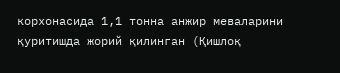корхонасида 1,1 тонна анжир меваларини қуритишда жорий қилинган (Қишлоқ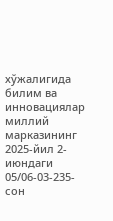хўжалигида билим ва инновациялар миллий марказининг 2025-йил 2-июндаги 05/06-03-235-сон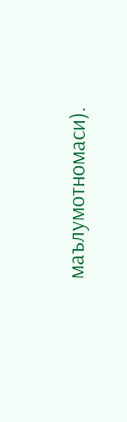маълумотномаси).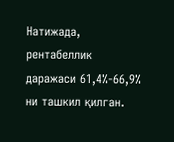Натижада, рентабеллик даражаси 61,4%-66,9% ни ташкил қилган.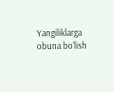Yangiliklarga obuna bo‘lish